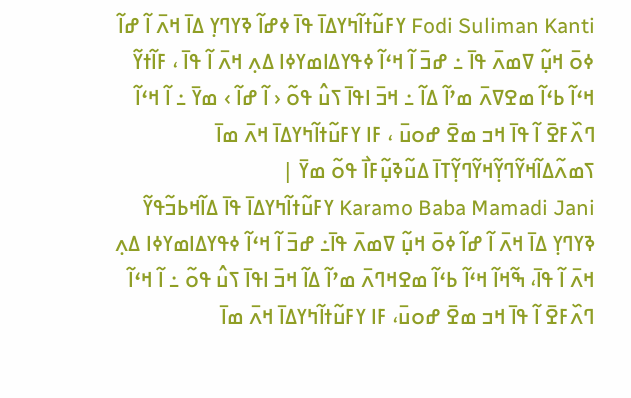Fodi Suliman Kanti ߌߓߎ߬ߙߊ߬ߤߌߡߊ߫ ߟߊ߫ ߦߝߊ߬ ߢߌߣߌ߲ ߡߊ߫ ߞߍ߫ ߊ߬ ߝߊ߬ ߦߋ߫ ߞߎ߲߬ ߜߘߍ߫ ߟߊ߫ ߸ ߝߏ߫ ߊ߬ ߞߵߊ߬ ߦߟߌߡߊߘߌߦߊ ߡߍ߲ ߞߍ߫ ߊ߬ ߟߊ߫ ، ߓߊ߬ߙߌ߬ ߞߵߊ߬ ߕߵߊ߬ ߘߐߜߍ߫ ߘߴߊ߬ ߡߊ߬ ߸ ߞߏ߫ ߊߟߊ߫ ߖߎ߮ ߟߋ߬ ‹ ߊ߬ ߝߊ߬ › ߘߌ߫ ߸ ߊ߬ ߞߵߊ߬ ߣߍ߰ߓߐ߫ ߊ߬ ߟߊ߫ ߞߏ ߘߐ߫ ߝߋߎ߫ ، ߓߊ ߌߓߎ߬ߙߊ߬ߤߌߡߊ߫ ߞߍ߫ ߘߊ߫ ߖߘߍ߬ߡߊ߬ߞߌ߬ߣߌ߲߬ߞߌ߬ߣߌ߲߬ߠߊ߫ ߡߎ߬ߢߎ߲߬ߓߊ߯ ߟߋ߬ ߘߌ߫ |
Karamo Baba Mamadi Jani ߌߓߎ߬ߙߊ߬ߤߌߡߊ߫ ߟߊ߫ ߡߊ߬ߞߕߏ߬ߟߌ߬ ߢߌߣߌ߲ ߡߊ߫ ߞߍ߫ ߊ߬ ߝߊ߬ ߦߋ߫ ߞߎ߲߬ ߜߘߍ߫ ߟߊ߫߸ ߝߏ߫ ߊ߬ ߞߵߊ߬ ߦߟߌߡߊߘߌߦߊ ߡߍ߲ ߞߍ߫ ߊ߬ ߟߊ߫، ߒ߬ߞߊ߬ ߞߵߊ߬ ߕߵߊ߬ ߘߐߞߣߍ߫ ߘߴߊ߬ ߡߊ߬ ߞߏ߫ ߊߟߊ߫ ߖߎ߮ ߟߋ߬ ߸ ߊ߬ ߞߵߊ߬ ߣߍ߰ߓߐ߫ ߊ߬ ߟߊ߫ ߞߏ ߘߐ߫ ߝߋߎ߫، ߓߊ ߌߓߎ߬ߙߊ߬ߤߌߡߊ߫ ߞߍ߫ ߘߊ߫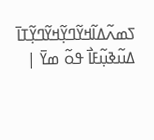ߖߘߍ߬ߡߊ߬ߞߌ߬ߣߌ߲߬ߞߌ߬ߣߌ߲߬ߠߊ߫ ߡߎ߬ߢߎ߲߬ߓߊ߯ ߟߋ߬ ߘߌ߫ |